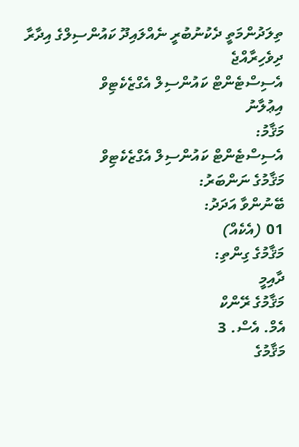ތިލަދުންމަތީ ދެކުނުބުރީ ނެއްލައިދޫ ކައުންސިލްގެ އިދާރާ
ދިވެހިރާއްޖެ
އެސިސްޓެންޓް ކައުންސިލް އެގްޒެކެޓިވް
އިޢުލާނު
މަޤާމު:
އެސިސްޓެންޓް ކައުންސިލް އެގްޒެކެޓިވް
މަޤާމުގެ ނަންބަރު:
ބޭނުންވާ އަދަދު:
01 (އެކެއް)
މަޤާމުގެ ގިންތި:
ދާއިމީ
މަޤާމުގެ ރޭންކް
އެމް. އެސް. 3
މަޤާމުގެ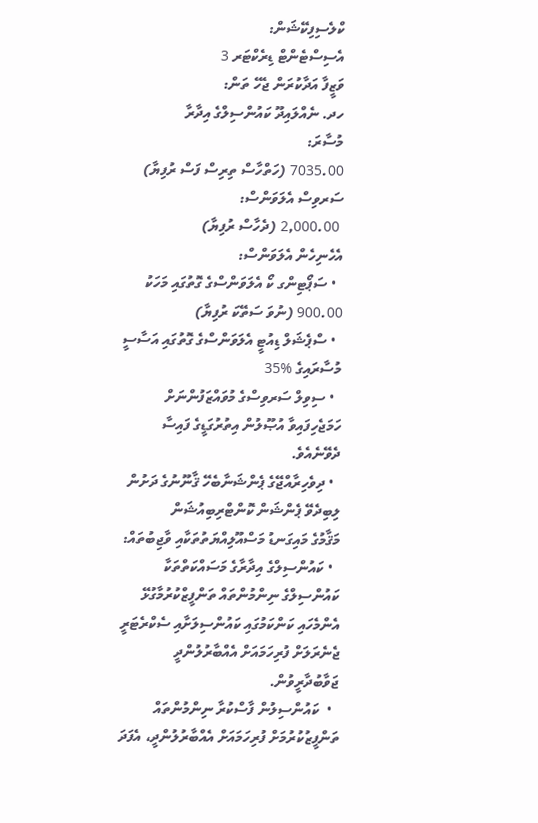ކްލެސިފިކޭޝަން:
އެސިސްޓެންޓް ޑިރެކްޓަރ 3
ވަޒީފާ އަދާކުރަން ޖެހޭ ތަން:
ހދ. ނެއްލައިދޫ ކައުންސިލްގެ އިދާރާ
މުސާރަ:
7035.00 (ހަތްހާސް ތިރިސް ފަސް ރުފިޔާ)
ސަރވިސް އެލަވަންސް:
 2,000.00 (ދެހާސް ރުފިޔާ)
އެހެނިހެން އެލަވަންސް:
  • ސަޕޯޓިންގ ކޯ އެލަވަންސްގެ ގޮތުގައި މަހަކު 900.00 (ނުވަ ސަތޭކަ ރުފިޔާ)
  • ސްޕެޝަލް ޑިއުޓީ އެލަވަންސްގެ ގޮތުގައި އަސާސީ މުސާރައިގެ %35
  • ސިވިލް ސަރވިސްގެ މުވައްޒަފުންނަށް ހަމަޖެހިފައިވާ އުޞޫލުން އިތުރުގަޑީގެ ފައިސާ ދެވޭނެއެވެ.
  • ދިވެހިރާއްޖޭގެ ޕެންޝަނާބެހޭ ޤާނޫނުގެ ދަށުން ލިބިދެވޭ ޕެންޝަން ކޮންޓްރިބިއުޝަން
މަޤާމުގެ މައިގަނޑު މަސްއޫލިއްޔަތުތަކާއި ވާޖިބުތައް:
  • ކައުންސިލްގެ އިދާރާގެ މަސައްކަތްތަކާ ކައުންސިލްގެ ނިންމުންތައް ތަންފީޒްކުރުމާގުޅޭ އެންމެހައި ކަންކަމުގައި ކައުންސިލަށާއި ސެކްރެޓަރީ ޖެނެރަލަށް ފުރިހަމައަށް އެއްބާރުލުންދީ ޖަވާބުދާރީވުން.
  •  ކައުންސިލުން ފާސްކުރާ ނިންމުންތައް ތަންފީޒުކުރުމަށް ފުރިހަމައަށް އެއްބާރުލުންދީ، އެފަދަ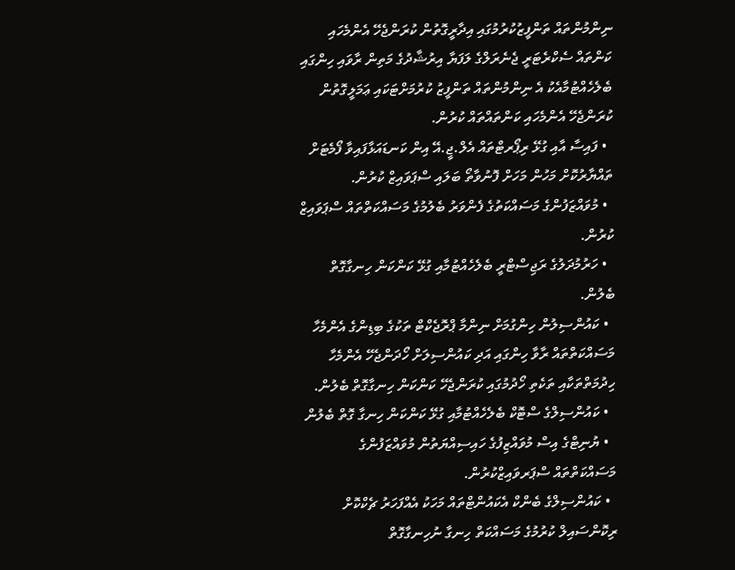ނިންމުންތައް ތަންފީޒުކުރުމުގައި އިދާރީގޮތުން ކުރަންޖެހޭ އެންމެހައި ކަންތައް ސެކްރެޓަރީ ޖެނެރަލްގެ ލަފަޔާ އިރުޝާދުގެ މަތިން ރާވައި ހިންގައި ބެލެހެއްޓުމާއެކު އެ ނިންމުންތައް ތަންފީޒު ކުރުމަށްޓަކައި ޢަމަލީގޮތުން ކުރަންޖެހޭ އެންމެހައި ކަންތައްތައް ކުރުން.
  • ފައިސާ އާއި ގުޅޭ ރިޕޯރޓްތައް އެލް.ޖީ.އޭ އިން ކަނޑައަޅާފައިވާ ފޯމެޓަށް ތައްޔާރުކޮށް މަހުން މަހަށް ފޮނުވާތޯ ބަލައި ސްޕަވައިޒް ކުރުން.
  • މުވައްޒަފުންގެ މަސައްކަތުގެ ފެންވަރު ބެލުމުގެ މަސައްކަތްތައް ސްޕަވައިޒް ކުރުން.
  • ހަރުމުދަލުގެ ރަޖިސްޓްރީ ބެލެހެއްޓުމާއި ގުޅޭ ކަންކަން ހިނގާގޮތް ބެލުން.
  • ކައުންސިލުން ހިންގުމަށް ނިންމާ ޕްރޮޖެކްޓް ތަކުގެ ބިޑިންގެ އެންމެހާ މަސައްކަތްތައް ރާވާ ހިންގައި އަދި ކައުންސިލަށް ހޯދަންޖެހޭ އެންމެހާ ހިދުމަތްތަކާއި ތަކެތި ހޯދުމުގައި ކުރަންޖެހޭ ކަންކަން ހިނގާގޮތް ބެލުން.
  • ކައުންސިލްގެ ސްޓޮކް ބެލެހެއްޓުމާއި ގުޅޭ ކަންކަން ހިނގާ ގޮތް ބެލުން
  • ޔުނިޓްގެ އިސް މުވައްޒިފުގެ ހައިސިއްޔަތުން މުވައްޒަފުންގެ މަސައްކަތްތައް ސްޕަރވައިޒްކުރުން.
  • ކައުންސިލްގެ ބެންކް އެކައުންޓްތައް މަހަކު އެއްފަހަރު ޗެކްކޮށް ރިކޮންސައިލް ކުރުމުގެ މަސައްކަތް ހިނގާ ނުހިނގާގޮތް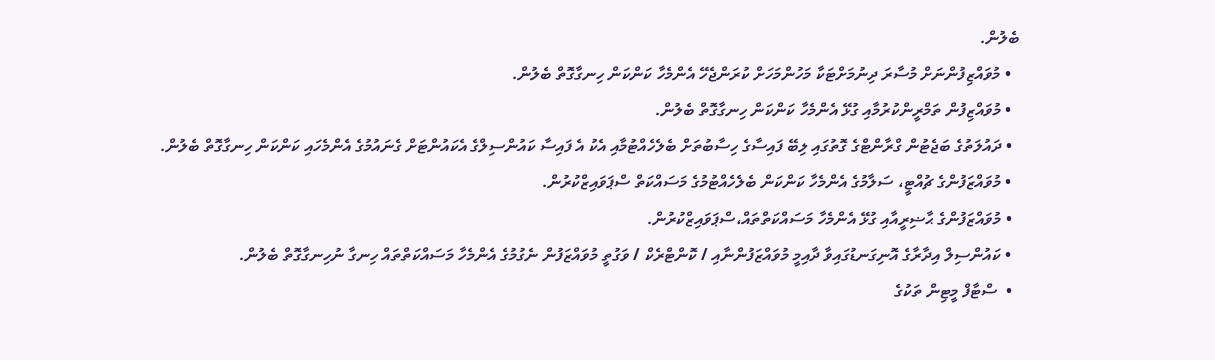ބެލުން.
  • މުވައްޒިފުންނަށް މުސާރަ ދިނުމަށްޓަކާ މަހުންމަހަށް ކުރަންޖެހޭ އެންމެހާ ކަންކަން ހިނގާގޮތް ބެލުން.
  • މުވައްޒިފުން ތަމްރީންކުރުމާއި ގުޅޭ އެންމެހާ ކަންކަން ހިނގާގޮތް ބެލުން.
  • ދައުލަތުގެ ބަޖެޓުން ގްރާންޓްގެ ގޮތުގައި ލިބޭ ފައިސާގެ ހިސާބުތަށް ބެލެހެއްޓުމާއި އެކު އެ ފައިސާ ކައުންސިލްގެ އެކައުންޓަށް ގެނައުމުގެ އެންމެހައި ކަންކަން ހިނގާގޮތް ބެލުން.
  • މުވައްޒަފުންގެ ޗުއްޓީ، ސަލާމުގެ އެންމެހާ ކަންކަން ބެލެހެއްޓުމުގެ މަސައްކަތް ސްޕަވައިޒްކުރުން.
  • މުވައްޒަފުންގެ ޙާޟިރީއާއި ގުޅޭ އެންމެހާ މަސައްކަތްތައް،ސްޕަވައިޒްކުރުން.
  • ކައުންސިލް އިދާރާގެ އޮނިގަނޑުގައިވާ ދާއިމީ މުވައްޒަފުންނާއި / ކޮންޓްރެކް / ވަގުތީ މުވައްޒަފުން ނެގުމުގެ އެންމެހާ މަސައްކަތްތައް ހިނގާ ނުހިނގާގޮތް ބެލުން.
  •  ސްޓާފް މީޓިން ތަކުގެ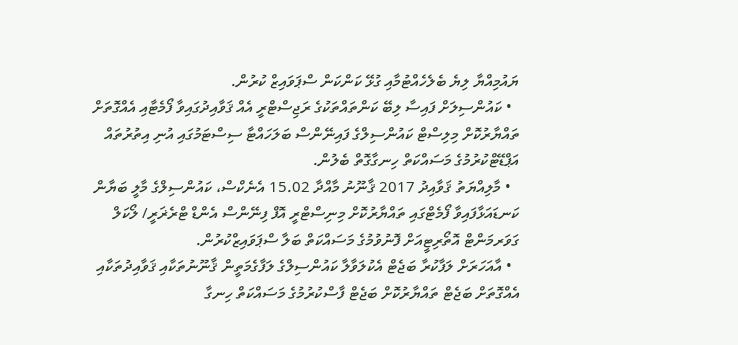ޔައުމިއްޔާ ލިޔެ ބެލެހެއްޓުމާއި ގުޅޭ ކަންކަން ސްޕަވައިޒް ކުރުން.
  • ކައުންސިލަށް ފައިސާ ލިބޭ ކަންތައްތަކުގެ ރަޖިސްޓްރީ އެއް ޤަވާއިދުގައިވާ ފޯމެޓާއި އެއްގޮތަށް ތައްޔާރުކޮށް މިލިސްޓް ކައުންސިލްގެ ފައިނޭންސް ބަލަހައްޓާ ސިސްޓަމުގައި އުނި އިތުރުތައް އަޕްޑޭޓްކުރުމުގެ މަސައްކަތް ހިނގާގޮތް ބެލުން.
  • މާލިއްޔަތު ޤަވާއިދު 2017 ޤާނޫނު މާއްދާ 15.02 އެނެކްސް، ކައުންސިލްގެ މާލީ ބަޔާން ކަނޑައަޅާފައިވާ ފޯމެޓްގައި ތައްޔާރުކޮށް މިނިސްޓްރީ އޮފް ފިނޭންސް އެންޑް ޓްރެޜަރީ/ ލޯކަލް ގަވަރމަންޓް އޮތޯރިޓީއަށް ފޮނުވުމުގެ މަސައްކަތް ބަލާ ސްޕަވައިޒްކުރުން.
  • އާއަހަރަށް ލަފާކުރާ ބަޖެޓް އެކުލަވާލާ ކައުންސިލްގެ ލަފާގެމަތީން ޤާނޫނުތަކާއި ޤަވާއިދުތަކާއި އެއްގޮތަށް ބަޖެޓް ތައްޔާރުކޮށް ބަޖެޓް ފާސްކުރުމުގެ މަސައްކަތް ހިނގާ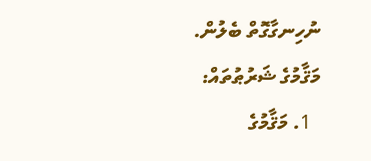ނުހިނގާގޮތް ބެލުން.
މަޤާމުގެ ޝަރުޠުތައް:
  1. މަޤާމުގެ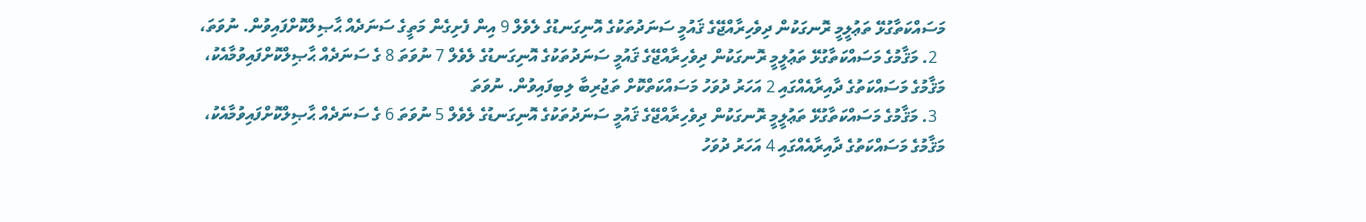މަސައްކަތާގުޅޭ ތަޢުލީމީ ރޮނގަކުން ދިވެހިރާއްޖޭގެ ޤައުމީ ސަނަދުތަކުގެ އޮނިގަނޑުގެ ލެވެލް 9 އިން ފެށިގެން މަތީގެ ސަނަދެއް ޙާޞިލްކޮށްފައިވުން. ނުވަތަ،
  2. މަޤާމުގެ މަސައްކަތާގުޅޭ ތަޢުލީމީ ރޮނގަކުން ދިވެހިރާއްޖޭގެ ޤައުމީ ސަނަދުތަކުގެ އޮނިގަނޑުގެ ލެވެލް 7 ނުވަތަ 8 ގެ ސަނަދެއް ޙާޞިލްކޮށްފައިވުމާއެކު، މަޤާމުގެ މަސައްކަތުގެ ދާއިރާއެއްގައި 2 އަހަރު ދުވަހު މަސައްކަތްކޮށް ތަޖުރިބާ ލިބިފައިވުން. ނުވަތަ
  3. މަޤާމުގެ މަސައްކަތާގުޅޭ ތަޢުލީމީ ރޮނގަކުން ދިވެހިރާއްޖޭގެ ޤައުމީ ސަނަދުތަކުގެ އޮނިގަނޑުގެ ލެވެލް 5 ނުވަތަ 6 ގެ ސަނަދެއް ޙާޞިލްކޮށްފައިވުމާއެކު، މަޤާމުގެ މަސައްކަތުގެ ދާއިރާއެއްގައި 4 އަހަރު ދުވަހު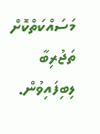މަސައްކަތްކޮށް ތަޖުރިބާ ލިބިފައިވުން.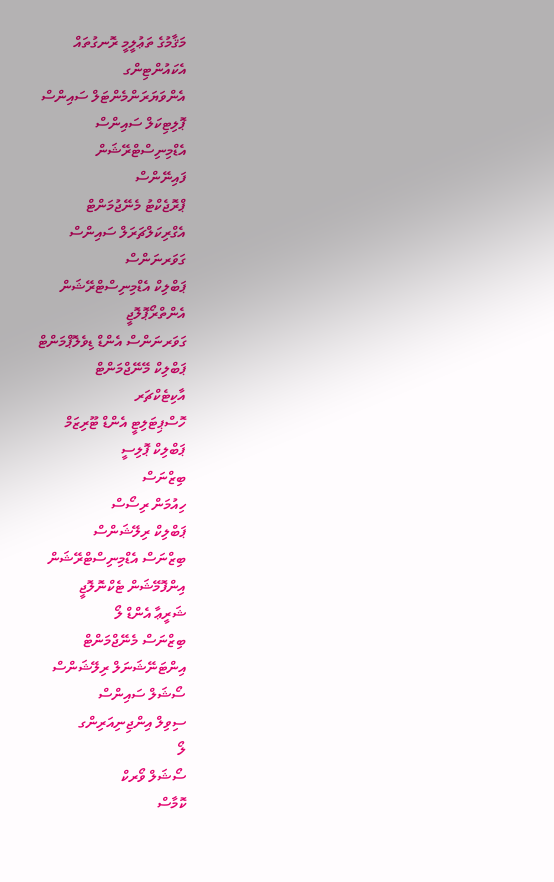މަޤާމުގެ ތަޢުލީމީ ރޮނގުތައް
އެކައުންޓިންގ
އެންވަޔަރަންމެންޓަލް ސައިންސް
ޕޮލިޓިކަލް ސައިންސް
އެޑްމިނިސްޓްރޭޝަން
ފައިނޭންސް
ޕްރޮޖެކްޓު މެނޭޖުމަންޓް
އެގްރިކަލްޗަރަލް ސައިންސް
ގަވަރނަންސް
ޕަބްލިކް އެޑްމިނިސްޓްރޭޝަން
އެންތްރޯޕޮލޮޖީ
ގަވަރނަންސް އެންޑް ޑިވެލޮޕްމަންޓް
ޕަބްލިކް މޭނޭޖްމަންޓް
އާކިޓެކްޗަރ
ހޮސްޕިޓަލިޓީ އެންޑް ޓޫރިޒަމް
ޕަބްލިކް ޕޮލިސީ
ބިޒްނަސް
ހިއުމަން ރިސޯސް
ޕަބްލިކް ރިލޭޝަންސް
ބިޒްނަސް އެޑްމިނިސްޓްރޭޝަން
އިންފޮމޭޝަން ޓެކްނޮލޮޖީ
ޝަރީޢާ އެންޑް ލޯ
ބިޒްނަސް މެނޭޖްމަންޓް
އިންޓަނޭޝަނަލް ރިލޭޝަންސް
ސޯޝަލް ސައިންސް
ސިވިލް އިންޖިނިއަރިންގ
ލޯ
ސޯޝަލް ވޯރކް
ކޮމާސް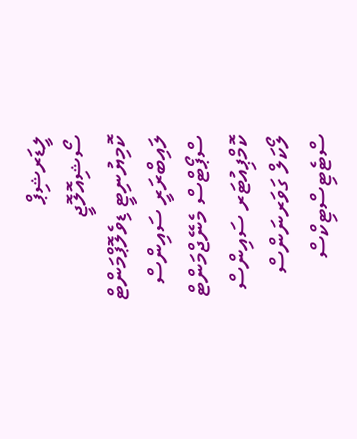ލީޑަރޝިޕް
ސޯޝިއޮލޮޖީ
ކޮމިޔުނިޓީ ޑިވެލޮޕްމަންޓް
ލައިބްރަރީ ސައިންސް
ސްޕޯޓްސް މެނޭޖްމަންޓް
ކޮމްޕިއުޓަރ ސައިންސް
ލޯކަލް ގަވަރނަންސް
ސްޓެޓިސްޓިކްސް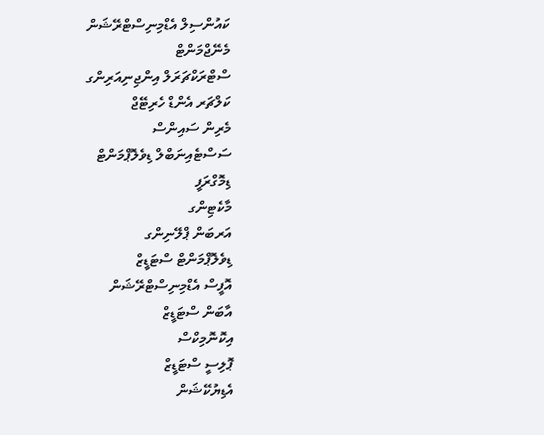ކައުންސިލް އެޑްމިނިސްޓްރޭޝަން
މެނޭޖްމަންޓް
ސްޓްރަކްޗަރަލް އިންޖިނިއަރިންގ
ކަލްޗަރ އެންޑް ހެރިޓޭޖް
މެރިން ސައިންސް
ސަސްޓެއިނަބްލް ޑިވެލޮޕްމަންޓް
ޑިމޮގްރަފީ
މާކެޓިންގ
އަރބަން ޕްލޭނިންގ
ޑިވެލޮޕްމަންޓް ސްޓަޑީޒް
އޮފީސް އެޑްމިނިސްޓްރޭޝަން
އާބަން ސްޓަޑީޒް
އިކޮނޮމިކްސް
ޕޮލިސީ ސްޓަޑީޒް
އެޑިޔުކޭޝަން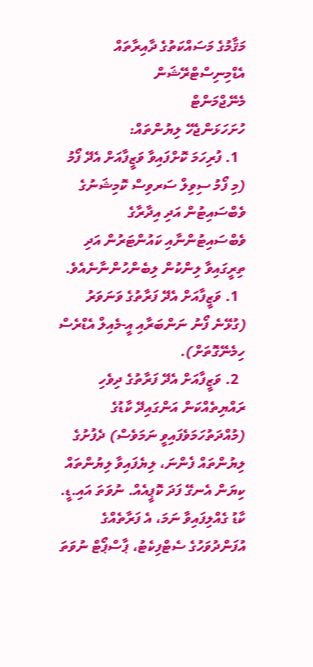މަޤާމުގެ މަސައްކަތުގެ ދާއިރާތައް
އެޑްމިނިސްޓްރޭޝަން
މެނޭޖްމަންޓް
ހުށަހަޅަންޖެހޭ ލިޔުންތައް:
  1. ފުރިހަމަ ކޮށްފައިވާ ވަޒީފާއަށް އެދޭ ފޯމު (މި ފޯމު ސިވިލް ސަރވިސް ކޮމިޝަނުގެ ވެބްސައިޓުން އަދި އިދާރާގެ ވެބްސައިޓުންނާއި ކައުންޓަރުން އަދި ތިރީގައިވާ ލިންކުން ލިބެންހުންނާނެއެވެ.
  1. ވަޒީފާއަށް އެދޭ ފަރާތުގެ ވަނަވަރު (ގުޅޭނެ ފޯނު ނަންބަރާއި އީ-މެއިލް އެޑްރެސް ހިމެނޭގޮތަށް).
  2. ވަޒީފާއަށް އެދޭ ފަރާތުގެ ދިވެހި ރައްޔިތެއްކަން އަންގައިދޭ ކާޑުގެ (މުއްދަތުހަމަވެފައިވީ ނަމަވެސް) ދެފުށުގެ ލިޔުންތައް ފެންނަ، ލިޔެފައިވާ ލިޔުންތައް ކިޔަން އެނގޭ ފަދަ ކޮޕީއެއް. ނުވަތަ އައި.ޑީ. ކާޑު ގެއްލިފައިވާ ނަމަ، އެ ފަރާތެއްގެ އުފަންދުވަހުގެ ސެޓްފިކެޓު، ޕާސްޕޯޓް ނުވަތަ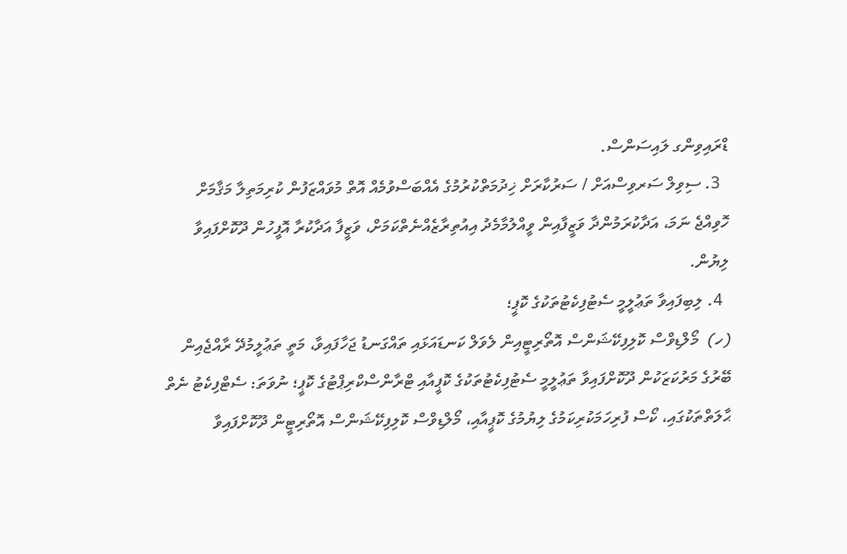ޑްރައިވިންގ ލައިސަންސް.
  3. ސިވިލް ސަރވިސްއަށް / ސަރުކާރަށް ޚިދުމަތްކުރުމުގެ އެއްބަސްވުމެއް އޮތް މުވައްޒަފުން ކުރިމަތިލާ މަޤާމަށް ހޮވިއްޖެ ނަމަ، އަދާކުރަމުންދާ ވަޒީފާއިން ވީއްލުމާމެދު އިއުތިރާޒެއްނެތްކަމަށް، ވަޒީފާ އަދާކުރާ އޮފީހުން ދޫކޮށްފައިވާ ލިޔުން.
  4. ލިބިފައިވާ ތަޢުލީމީ ސެޓުފިކެޓުތަކުގެ ކޮޕީ؛
(ހ)  މޯލްޑިވްސް ކޮލިފިކޭޝަންސް އޮތޯރިޓީއިން ލެވަލް ކަނޑައަޅައި ތައްގަނޑު ޖަހާފައިވާ، މަތީ ތަޢުލީމުދޭ ރާއްޖެއިން ބޭރުގެ މަރުކަޒަކުން ދޫކޮށްފައިވާ ތަޢުލީމީ ސެޓުފިކެޓުތަކުގެ ކޮޕީއާއި ޓްރާންސްކްރިޕްޓުގެ ކޮޕީ؛ ނުވަތަ: ސެޓްފިކެޓު ނެތް ޙާލަތްތަކުގައި، ކޯސް ފުރިހަމަކުރިކަމުގެ ލިޔުމުގެ ކޮޕީއާއި، މޯލްޑިވްސް ކޮލިފިކޭޝަންސް އޮތޯރިޓީން ދޫކޮށްފައިވާ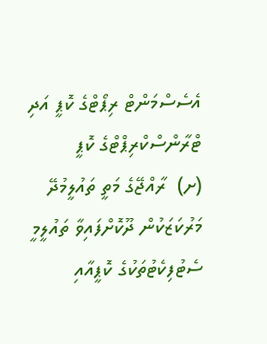އެސެސްމަންޓް ރިޕޯޓްގެ ކޮޕީ އަދި ޓްރާންސްކްރިޕްޓްގެ ކޮޕީ
(ށ)  ރާއްޖޭގެ މަތީ ތައުލީމުދޭ މަރުކަޒަކުން ދޫކޮށްފައިވާ ތައުލީމީ ސެޓުފިކެޓުތަކުގެ ކޮޕީއާއި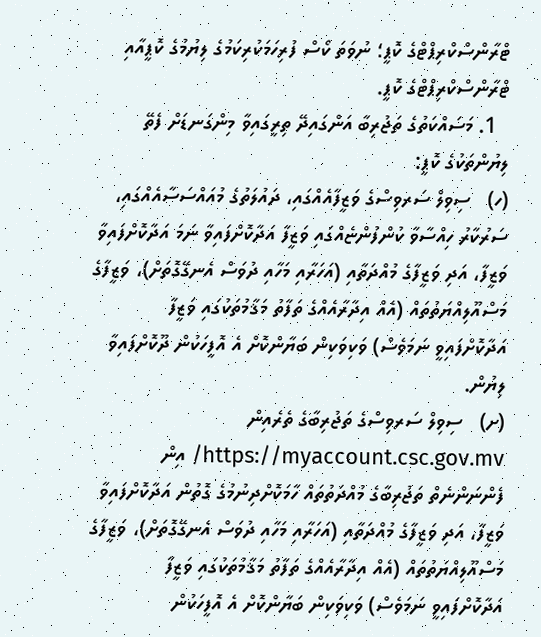ޓްރާންސްކްރިޕްޓްގެ ކޮޕީ؛ ނުވަތަ ކޯސް ފުރިހަމަކުރިކަމުގެ ލިޔުމުގެ ކޮޕީއާއި ޓްރާންސްކްރިޕްޓްގެ ކޮޕީ.
  1. މަސައްކަތުގެ ތަޖުރިބާ އަންގައިދޭ ތިރީގައިވާ މިންގަނޑަށް ފެތޭ ލިޔުންތަކުގެ ކޮޕީ:
(ހ)   ސިވިލް ސަރވިސްގެ ވަޒީފާއެއްގައި، ދައުލަތުގެ މުއައްސަސާއެއްގައި، ސަރުކާރު ހިއްސާވާ ކުންފުންޏެއްގައި ވަޒީފާ އަދާކޮށްފައިވާ ނަމަ އަދާކޮށްފައިވާ ވަޒީފާ، އަދި ވަޒީފާގެ މުއްދަތާއި (އަހަރާއި މަހާއި ދުވަސް އެނގޭގޮތަށް)، ވަޒީފާގެ މަސްއޫލިއްޔަތުތައް (އެއް އިދާރާއެއްގެ ތަފާތު މަޤާމުތަކުގައި ވަޒީފާ އަދާކޮށްފައިވީ ނަމަވެސް) ވަކިވަކިން ބަޔާންކޮށް އެ އޮފީހަކުން ދޫކޮށްފައިވާ ލިޔުން.
(ށ)   ސިވިލް ސަރވިސްގެ ތަޖުރިބާގެ ތެރެއިން https://myaccount.csc.gov.mv/ އިން ފެންނަންނެތް ތަޖުރިބާގެ މުއްދަތުތައް ހާމަކޮށްދިނުމުގެ ގޮތުން އަދާކޮށްފައިވާ ވަޒީފާ، އަދި ވަޒީފާގެ މުއްދަތާއި (އަހަރާއި މަހާއި ދުވަސް އެނގޭގޮތަށް)، ވަޒީފާގެ މަސްއޫލިއްޔަތުތައް (އެއް އިދާރާއެއްގެ ތަފާތު މަޤާމުތަކުގައި ވަޒީފާ އަދާކޮށްފައިވީ ނަމަވެސް) ވަކިވަކިން ބަޔާންކޮށް އެ އޮފީހަކުން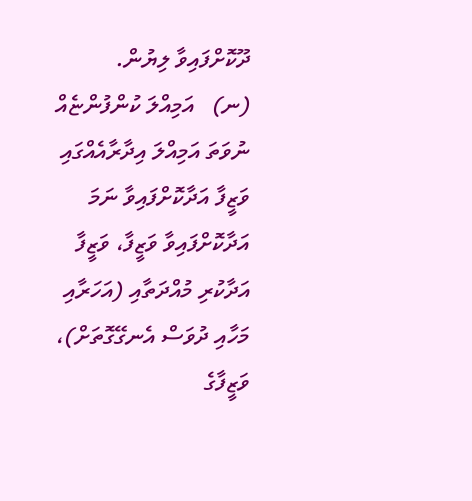ދޫކޮށްފައިވާ ލިޔުން.
(ނ)   އަމިއްލަ ކުންފުންޏެއް ނުވަތަ އަމިއްލަ އިދާރާއެއްގައި ވަޒީފާ އަދާކޮށްފައިވާ ނަމަ އަދާކޮށްފައިވާ ވަޒީފާ، ވަޒީފާ އަދާކުރި މުއްދަތާއި (އަހަރާއި މަހާއި ދުވަސް އެނގޭގޮތަށް)، ވަޒީފާގެ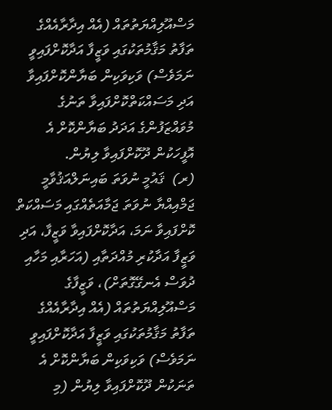މަސްއޫލިއްޔަތުތައް (އެއް އިދާރާއެއްގެ ތަފާތު މަޤާމުތަކުގައި ވަޒީފާ އަދާކޮށްފައިވީ ނަމަވެސް) ވަކިވަކިން ބަޔާންކޮށްފައިވާ އަދި މަސައްކަތްކޮށްފައިވާ ތަނުގެ މުވައްޒަފުންގެ އަދަދު ބަޔާންކޮށް އެ އޮފީހަކުން ދޫކޮށްފައިވާ ލިޔުން.
(ރ)  ޤައުމީ ނުވަތަ ބައިނަލްއަޤުވާމީ ޖަމްއިއްޔާ ނުވަތަ ޖަމާއަތެއްގައި މަސައްކަތް ކޮށްފައިވާ ނަމަ، އަދާކޮށްފައިވާ ވަޒީފާ، އަދި ވަޒީފާ އަދާކުރި މުއްދަތާއި (އަހަރާއި މަހާއި ދުވަސް އެނގޭގޮތަށް)، ވަޒީފާގެ މަސްއޫލިއްޔަތުތައް (އެއް އިދާރާއެއްގެ ތަފާތު މަޤާމުތަކުގައި ވަޒީފާ އަދާކޮށްފައިވީ ނަމަވެސް) ވަކިވަކިން ބަޔާންކޮށް އެ ތަނަކުން ދޫކޮށްފައިވާ ލިޔުން (މި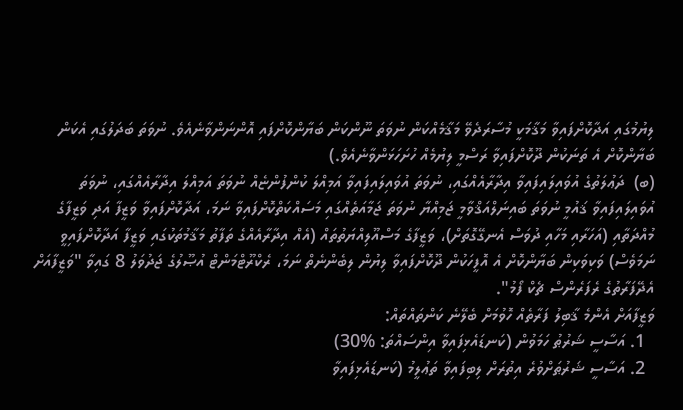ލިޔުމުގައި އަދާކޮށްފައިވާ މަޤާމަކީ މުސާރަދެވޭ މަޤާމެއްކަން ނުވަތަ ނޫންކަން ބަޔާންކޮށްފައި އޮންނަންވާނެއެވެ. ނުވަތަ ބަދަލުގައި އެކަން ބަޔާންކޮށް އެ ތަނަކުން ދޫކޮށްފައިވާ ރަސްމީ ލިޔުމެއް ހުށަހަޅަންވާނެއެވެ.)
(ބ)  ދަޢުލަތުގެ އުވައިލައިފައިވާ އިދާރާއެއްގައި، ނުވަތަ އުވައިލައިފައިވާ އަމިއްލަ ކުންފުންޏެއް ނުވަތަ އަމިއްލަ އިދާރާއެއްގައި، ނުވަތަ އުވައިލައިފައިވާ ޤައުމީ ނުވަތަ ބައިނަލްއަޤްވާމީ ޖަމިއްޔާ ނުވަތަ ޖަމާއަތެއްގައި މަސައްކަތްކޮށްފައިވާ ނަމަ، އަދާކޮށްފައިވާ ވަޒީފާ އަދި ވަޒީފާގެ މުއްދަތާއި (އަހަރާއި މަހާއި ދުވަސް އެނގޭގޮތަށް)، ވަޒީފާގެ މަސްއޫލިއްޔަތުތައް (އެއް އިދާރާއެއްގެ ތަފާތު މަޤާމުތަކުގައި ވަޒީފާ އަދާކޮށްފައިވީ ނަމަވެސް) ވަކިވަކިން ބަޔާންކޮށް އެ އޮފީހަކުން ދޫކޮށްފައިވާ ލިޔުން ލިބެންނެތް ނަމަ، ރެކްރޫޓްމަންޓް އުޞޫލުގެ ޖަދުވަލު 8 ގައިވާ "ވަޒީފާއަށް އެދޭފަރާތުގެ ރެފަރެންސް ޗެކް ފޯމު".
ވަޒީފާއަށް އެންމެ ޤާބިލު ފަރާތެއް ހޮވުމަށް ބެލޭނެ ކަންތައްތައް:
  1. އަސާސީ ޝަރުޠު ހަމަވުން (ކަނޑައެޅިފައިވާ އިންސައްތަ: %30)
  2. އަސާސީ ޝަރުޠަށްވުރެ އިތުރަށް ލިބިފައިވާ ތަޢުލީމު (ކަނޑައެޅިފައިވާ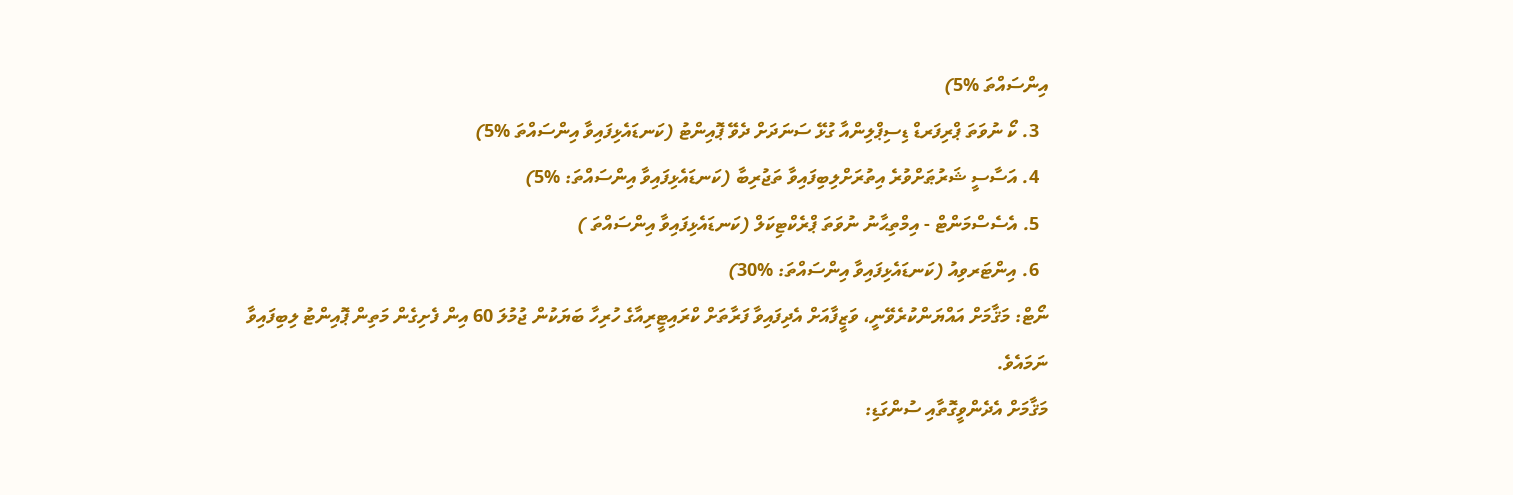އިންސައްތަ %5)
  3. ކޯ ނުވަތަ ޕްރިފަރޑް ޑިސިޕްލިންއާ ގުޅޭ ސަނަދަށް ދެވޭ ޕޮއިންޓު (ކަނޑައެޅިފައިވާ އިންސައްތަ %5)
  4. އަސާސީ ޝަރުޠަށްވުރެ އިތުރަށްލިބިފައިވާ ތަޖުރިބާ (ކަނޑައެޅިފައިވާ އިންސައްތަ: %5)
  5. އެސެސްމަންޓް - އިމްތިޙާނު ނުވަތަ ޕްރެކްޓިކަލް (ކަނޑައެޅިފައިވާ އިންސައްތަ )
  6. އިންޓަރވިއު (ކަނޑައެޅިފައިވާ އިންސައްތަ: %30)
ނޯޓް: މަޤާމަށް އައްޔަންކުރެވޭނީ، ވަޒީފާއަށް އެދިފައިވާ ފަރާތަށް ކްރައިޓީރިއާގެ ހުރިހާ ބަޔަކުން ޖުމުލަ 60 އިން ފެށިގެން މަތިން ޕޮއިންޓު ލިބިފައިވާ ނަމައެވެ.
މަޤާމަށް އެދެންވީގޮތާއި ސުންގަޑި: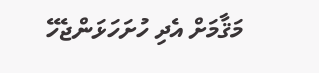މަޤާމަށް އެދި ހުށަހަޅަންޖެހޭ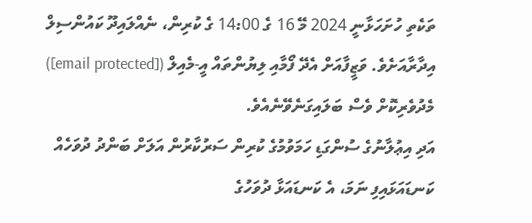ތަކެތި ހުށަހަޅާނީ 2024 މޭ 16 ގެ 14:00 ގެ ކުރިން، ނެއްލައިދޫ ކައުންސިލް އިދާރާއަށެވެ. ވަޒީފާއަށް އެދޭ ފޯމާއި ލިޔުންތައް އީ-މެއިލް ([email protected]) މެދުވެރިކޮށް ވެސް ބަލައިގަނެވޭނެއެވެ.
އަދި އިޢުލާނުގެ ސުންގަޑި ހަމަވުމުގެ ކުރިން ސަރުކާރުން އަލަށް ބަންދު ދުވަހެއް ކަނޑައަޅައިފި ނަމަ، އެ ކަނޑައަޅާ ދުވަހުގެ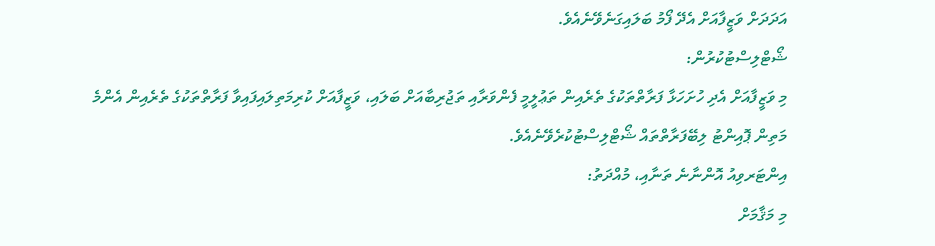އަދަދަށް ވަޒީފާއަށް އެދޭ ފޯމު ބަލައިގަނެވޭނެއެވެ.
ޝޯޓްލިސްޓުކުރުން:
މި ވަޒީފާއަށް އެދި ހުށަހަޅާ ފަރާތްތަކުގެ ތެރެއިން ތަޢުލީމީ ފެންވަރާއި ތަޖުރިބާއަށް ބަލައި، ވަޒީފާއަށް ކުރިމަތިލައިފައިވާ ފަރާތްތަކުގެ ތެރެއިން އެންމެ މަތިން ޕޮއިންޓު ލިބޭފަރާތްތައް ޝޯޓްލިސްޓުކުރެވޭނެއެވެ.
އިންޓަރވިއު އޮންނާނެ ތަނާއި، މުއްދަތު:
މި މަޤާމަށް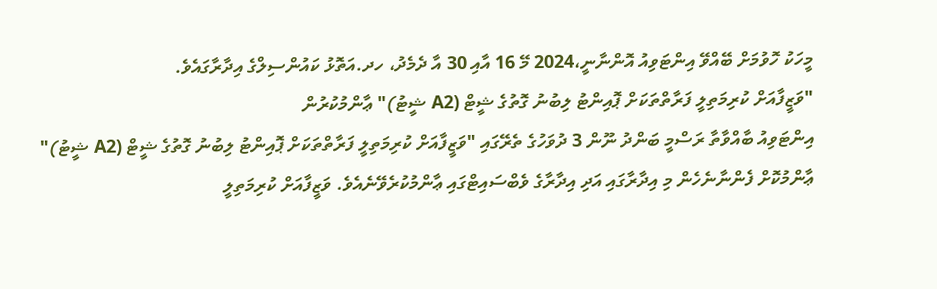މީހަކު ހޮވުމަށް ބޭއްވޭ އިންޓަވިއު އޮންނާނީ،2024 މޭ 16 އާއި 30 އާ ދެމެދު، ހދ.އަތޮޅު ކައުންސިލްގެ އިދާރާގައެވެ.
"ވަޒީފާއަށް ކުރިމަތިލީ ފަރާތްތަކަށް ޕޮއިންޓު ލިބުނު ގޮތުގެ ޝީޓް (A2 ޝީޓު)" ޢާންމުކުރުން
އިންޓަވިއު ބާއްވާތާ ރަސްމީ ބަންދު ނޫން 3 ދުވަހުގެ ތެރޭގައި "ވަޒީފާއަށް ކުރިމަތިލީ ފަރާތްތަކަށް ޕޮއިންޓު ލިބުނު ގޮތުގެ ޝީޓް (A2 ޝީޓު)" ޢާންމުކޮށް ފެންނާނެހެން މި އިދާރާގައި އަދި އިދާރާގެ ވެބްސައިޓްގައި ޢާންމުކުރެވޭނެއެވެ. ވަޒީފާއަށް ކުރިމަތިލީ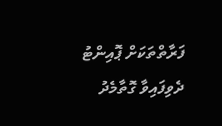ފަރާތްތަކަށް ޕޮއިންޓު ދެވިފައިވާ ގޮތާމެދު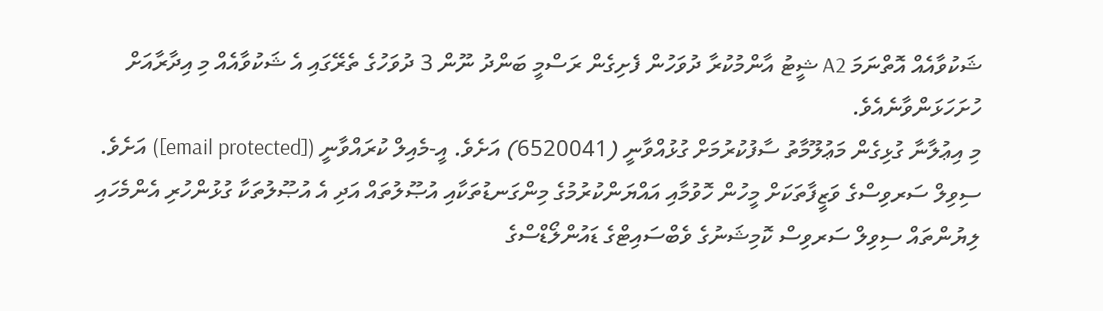ޝަކުވާއެއް އޮތްނަމަ A2 ޝީޓު އާންމުކުރާ ދުވަހުން ފެށިގެން ރަސްމީ ބަންދު ނޫން 3 ދުވަހުގެ ތެރޭގައި އެ ޝަކުވާއެއް މި އިދާރާއަށް ހުށަހަޅަންވާނެއެވެ.
މި އިޢުލާނާ ގުޅިގެން މަޢުލޫމާތު ސާފުކުރުމަށް ގުޅުއްވާނީ (6520041) އަށެވެ. އީ-މެއިލް ކުރައްވާނީ ([email protected]) އަށެވެ.
ސިވިލް ސަރވިސްގެ ވަޒީފާތަކަށް މީހުން ހޮވުމާއި އައްޔަންކުރުމުގެ މިންގަނޑުތަކާއި އުޞޫލުތައް އަދި އެ އުޞޫލުތަކާ ގުޅުންހުރި އެންމެހައި ލިޔުންތައް ސިވިލް ސަރވިސް ކޮމިޝަނުގެ ވެބްސައިޓްގެ ޑައުންލޯޑްސްގެ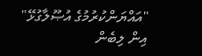"އައްޔަންކުރުމުގެ އުޞޫލާގުޅޭ" އިން ލިބެން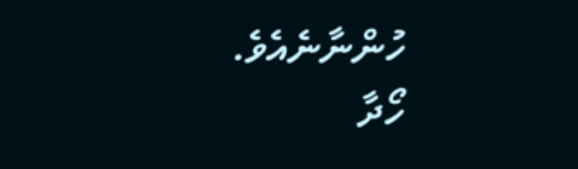ހުންނާނެއެވެ.
ހޯދާ